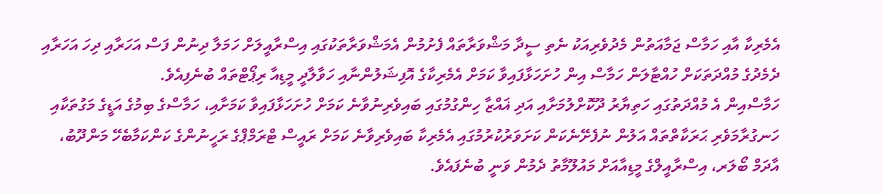އެމެރިކާ އާއި ހަމާސް ޖަމާއަތުން މެދުވެރިއަކު ނެތި ސީދާ މަޝްވަރާތައް ފެށުމުން އެމަޝްވަރާތަކުގައި އިސްރާއީލަށް ހަމަލާ ދިނުން ފަސް އަހަރާއި ދިހަ އަހަރާއި ދެމެދުގެ މުއްދަތަކަށް ހުއްޓާލަން ހަމާސް އިން ހުށަހަޅާފައިވާ ކަމަށް އެމެރިކާގެ އޮފިޝަލުންނާއި ހަވާލާދީ މީޑިއާ ރިޕޯޓްތައް ބުނެފިއެވެ.
ހަމާސްއިން އެ މުއްދަތުގައި ހަތިޔާރު ދޫކޮށްލުމަށާއި އަދި ޣައްޒާ ހިންގުމުގައި ބައިވެރިނުވާނެ ކަމަށް ހުށަހަޅާފައިވާ ކަމަށާއި، ހަމާސްގެ ބިމުގެ އަޑީގެ މަގުތަކާއި ހަނގުރާމަވެރި ޙަރަކާތްތައް އަލުން ނުފެށޭނެކަން ކަށަވަރުކުރުމުގައި އެމެރިކާ ބައިވެރިވާނެ ކަމަށް ރައީސް ޓްރަމްޕްގެ ރަހީނުންގެ ކަންކަމާބެހޭ މަންދޫބު، އާދަމް ބޯލަރ، އިސްރާއީލްގެ މީޑިއާއަށް މައުލޫމާތު ދެމުން ވަނީ ބުނެފައެވެ.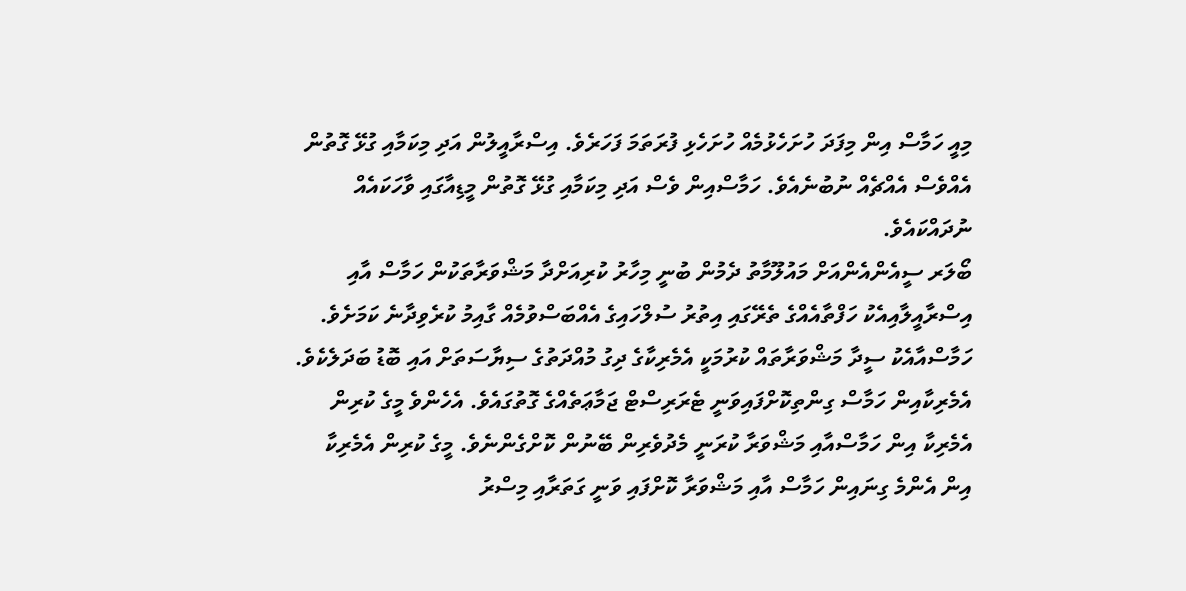މިއީ ހަމާސް އިން މިފަދަ ހުށަހެޅުމެއް ހުށަހެޅި ފުރަތަމަ ފަހަރެވެ. އިސްރާއީލުން އަދި މިކަމާއި ގުޅޭ ގޮތުން އެއްވެސް އެއްޗެއް ނުބުނެއެވެ. ހަމާސްއިން ވެސް އަދި މިކަމާއި ގުޅޭ ގޮތުން މީޑިއާގައި ވާހަކައެއް ނުދައްކައެވެ.
ބޯލަރ ސީއެންއެންއަށް މައުލޫމާތު ދެމުން ބުނީ މިހާރު ކުރިއަށްދާ މަޝްވަރާތަކުން ހަމާސް އާއި އިސްރާއީލާއިއެކު ހަފްތާއެއްގެ ތެރޭގައި އިތުރު ސުލްހައިގެ އެއްބަސްވުމެއް ގާއިމު ކުރެވިދާނެ ކަމަށެވެ.
ހަމާސްއާއެކު ސީދާ މަޝްވަރާތައް ކުރުމަކީ އެމެރިކާގެ ދިގު މުއްދަތުގެ ސިޔާސަތަށް އައި ބޮޑު ބަދަލެކެވެ. އެމެރިކާއިން ހަމާސް ގިންތިކޮށްފައިވަނީ ޓެރަރިސްޓް ޖަމާޢަތެއްގެ ގޮތުގައެވެ. އެހެންވެ މީގެ ކުރިން އެމެރިކާ އިން ހަމާސްއާއި މަޝްވަރާ ކުރަނީ މެދުވެރިން ބޭނުން ކޮށްގެންނެވެ. މީގެ ކުރިން އެމެރިކާ އިން އެންމެ ގިނައިން ހަމާސް އާއި މަޝްވަރާ ކޮށްފައި ވަނީ ގަތަރާއި މިސްރު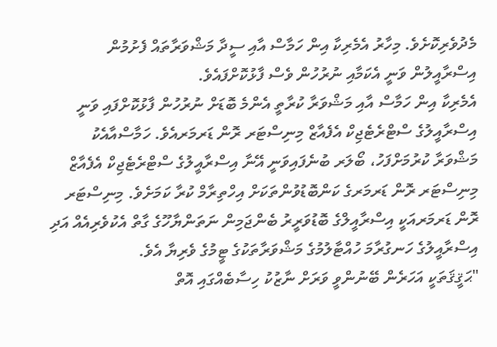މެދުވެރިކޮށެވެ. މިހާރު އެމެރިކާ އިން ހަމާސް އާއި ސީދާ މަޝްވަރާތައް ފެށުމުން އިސްރާއީލުން ވަނީ އެކަމާއި ނުރުހުން ވެސް ފާޅުކޮށްފައެވެ.
އެމެރިކާ އިން ހަމާސް އާއި މަޝްވަރާ ކުރާތީ އެންމެ ބޮޑަށް ނުރުހުން ފާޅުކޮށްފައި ވަނީ އިސްރާއީލުގެ ސްޓްރެޓެޖިކް އެފެއާޒް މިނިސްޓަރ ރޮން ޑަރމަރއެވެ. ހަމާސްއާއެކު މަޝްވަރާ ކުރުމަށްފަހު، ބޯލަރ ބުނެފައިވަނީ އޭނާ އިސްރާއީލުގެ ސްޓްރެޓެޖިކް އެފެއާޒް މިނިސްޓަރ ރޮން ޑަރމަރގެ ކަންބޮޑުވުންތަކަށް އިހްތިރާމް ކުރާ ކަމަށެވެ. މިނިސްޓަރ ރޮން ޑަރމަރއަކީ އިސްރާއީލްގެ ބޮޑުވަރީރު ބެންޖަމިން ނަތަންޔާހޫގެ ގާތް އެކުވެރިއެއް އަދި އިސްރާއީލުގެ ހަނގުރާމަ ހުއްޓާލުމުގެ މަޝްވަރާތަކުގެ ޓީމުގެ ވެރިޔާ އެވެ.
"ޙަޤީޤަތަކީ އަހަރެން ބޭނުންވީ ވަރަށް ނާޒުކު ހިސާބެއްގައި އޮތް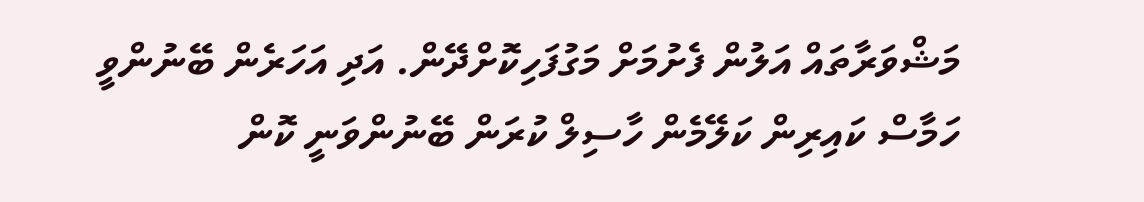މަޝްވަރާތައް އަލުން ފެށުމަށް މަގުފަހިކޮށްދޭން. އަދި އަހަރެން ބޭނުންވީ ހަމާސް ކައިރިން ކަލޭމެން ހާސިލް ކުރަން ބޭނުންވަނީ ކޮން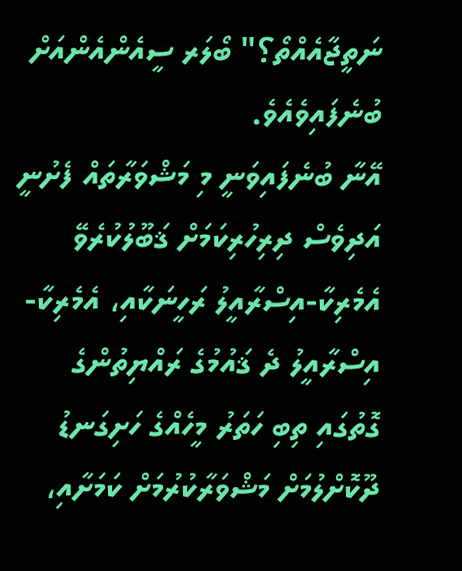ނަތީޖާއެއްތޯ؟" ބޯލަރ ސީއެންއެންއަށް ބުނެފައިވެއެވެ.
އޭނާ ބުނެފައިވަނީ މި މަޝްވަރާތައް ފެށުނީ އަދިވެސް ދިރިހުރިކަމަށް ޤަބޫލުކުރެވޭ އެމެރިކާ-އިސްރާއީލު ރަހީނަކާއި، އެމެރިކާ-އިސްރާއީލު ދެ ޤައުމުގެ ރައްޔިތުންގެ ގޮތުގައި ތިބި ހަތަރު މީހެއްގެ ހަށިގަނޑު ދޫކޮށްލުމަށް މަޝްވަރާކުރުމަށް ކަމަށާއި،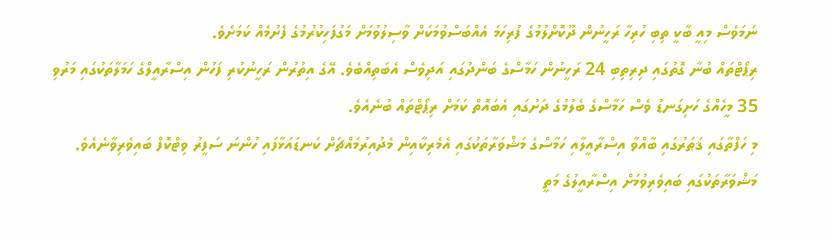ނަމަވެސް މިއީ ބާކީ ތިބި ހުރިހާ ރަހީނުން ދޫކޮށްލުމުގެ ފުރިހަމަ އެއްބަސްވުމަކަށް ވާސިލުވުމަށް މަގުފަހިކުރުމުގެ ފެށުމެއް ކަމަށެވެ.
ރިޕޯޓްތައް ބުނާ ގޮތުގައި ދިރިތިބި 24 ރަހީނުން ހަމާސްގެ ބަންދުގައި އަދިވެސް އެބަތިއްބެވެ. އޭގެ އިތުރުން ރަހީނުކުރި ފަހުން އިސްރާއީލްގެ ހަމަލާތަކުގައި މަރުވި 35 މީހެއްގެ ހަށިގަނޑު ވެސް ހަމާސްގެ ބެލުމުގެ ދަށުގައި އެބައޮތް ކަމަށް ރިޕޯޓްތައް ބުނެއެވެ.
މި ހަފްތާގައި ޤަޠަރުގައި ބާއްވާ އިސްރާއީލާއި ހަމާސްގެ މަޝްވަރާތަކުގައި އެމެރިކާއިން މެދުއިރުމައްޗަށް ކަނޑައަޅާފައި ހުންނަ ސަފީރު ވިޓްކޮފް ބައިވެރިވާނެއެވެ. މަޝްވަރާތަކުގައި ބައިވެރިވުމަށް އިސްރާއީލުގެ މަތީ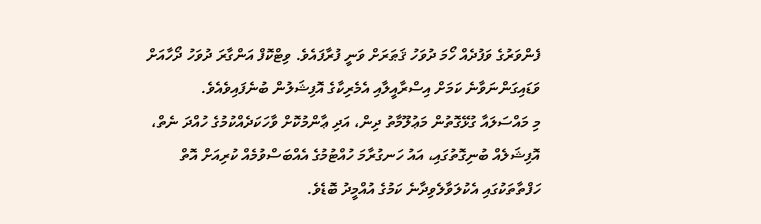ފެންވަރުގެ ވަފުދެއް ހޯމަ ދުވަހު ޤަޠަރަށް ވަނީ ފުރާފައެވެ. ވިޓްކޮފް އަންގާރަ ދުވަހު ދޯހާއަށް ވަޑައިގަންނަވާނެ ކަމަށް އިސްރާއީލާއި އެމެރިކާގެ އޮފިޝަލުން ބުނެފައިވެއެވެ.
މި މައްސަލައާ ގުޅޭގޮތުން މަޢުލޫމާތު ދިން، އަދި ޢާންމުކޮށް ވާހަކަދެއްކުމުގެ ހުއްދަ ނެތް، އޮފިޝަލެއް ބުނިގޮތުގައި، އައު ހަނގުރާމަ ހުއްޓުމުގެ އެއްބަސްވުމެއް ކުރިއަށް އޮތް ހަފްތާތަކުގައި އެކުލަވާލެވިދާނެ ކަމުގެ އުއްމީދު ބޮޑެވެ.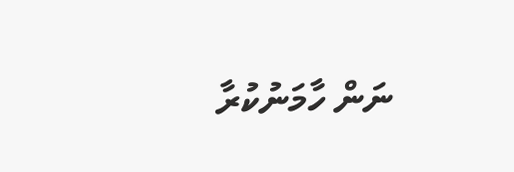ނަން ހާމަނުކުރާ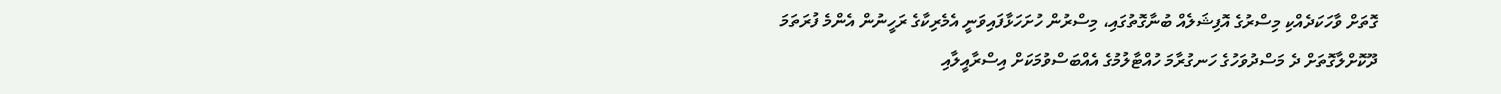ގޮތަށް ވާހަކަދެއްކި މިސްރުގެ އޮފިޝަލެއް ބުނާގޮތުގައި، މިސްރުން ހުށަހަޅާފައިވަނީ އެމެރިކާގެ ރަހީނުން އެންމެ ފުރަތަމަ ދޫކޮށްލާގޮތަށް ދެ މަސްދުވަހުގެ ހަނގުރާމަ ހުއްޓާލުމުގެ އެއްބަސްވުމަކަށް އިސްރާއީލާއި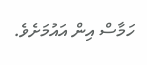ހަމާސް އިން އައުމަށެވެ.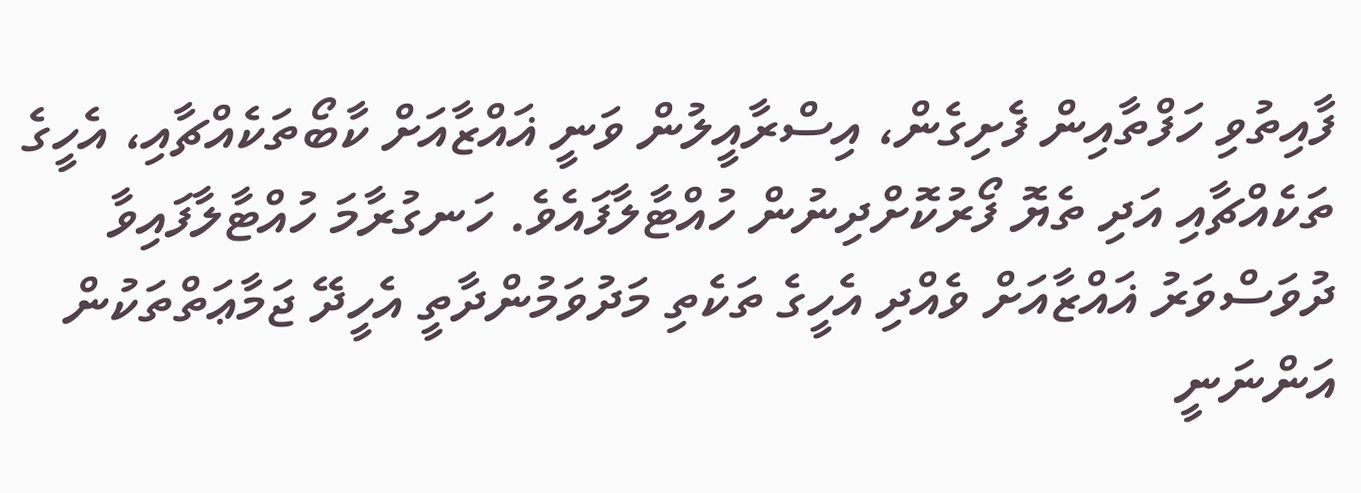ފާއިތުވި ހަފްތާއިން ފެށިގެން، އިސްރާއީލުން ވަނީ ޣައްޒާއަށް ކާބޯތަކެއްޗާއި، އެހީގެ ތަކެއްޗާއި އަދި ތެޔޮ ފޯރުކޮށްދިނުން ހުއްޓާލާފައެވެ. ހަނގުރާމަ ހުއްޓާލާފައިވާ ދުވަސްވަރު ޣައްޒާއަށް ވެއްދި އެހީގެ ތަކެތި މަދުވަމުންދާތީ އެހީދޭ ޖަމާޢަތްތަކުން އަންނަނީ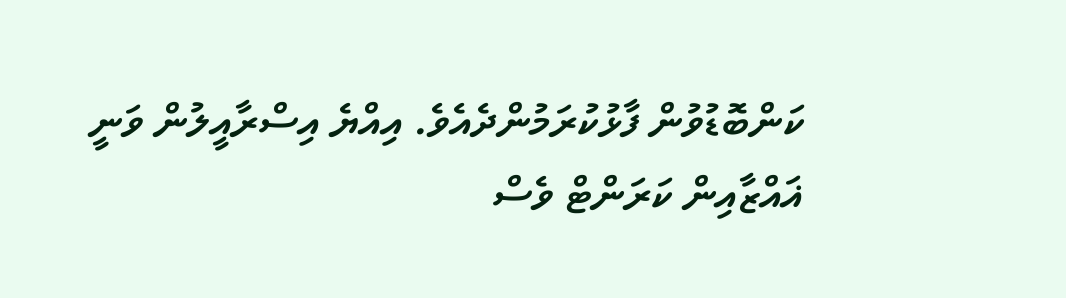ކަންބޮޑުވުން ފާޅުކުރަމުންދެއެވެ. އިއްޔެ އިސްރާއީލުން ވަނީ ޣައްޒާއިން ކަރަންޓް ވެސް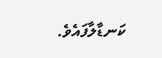ކަނޑާލާފައެވެ.